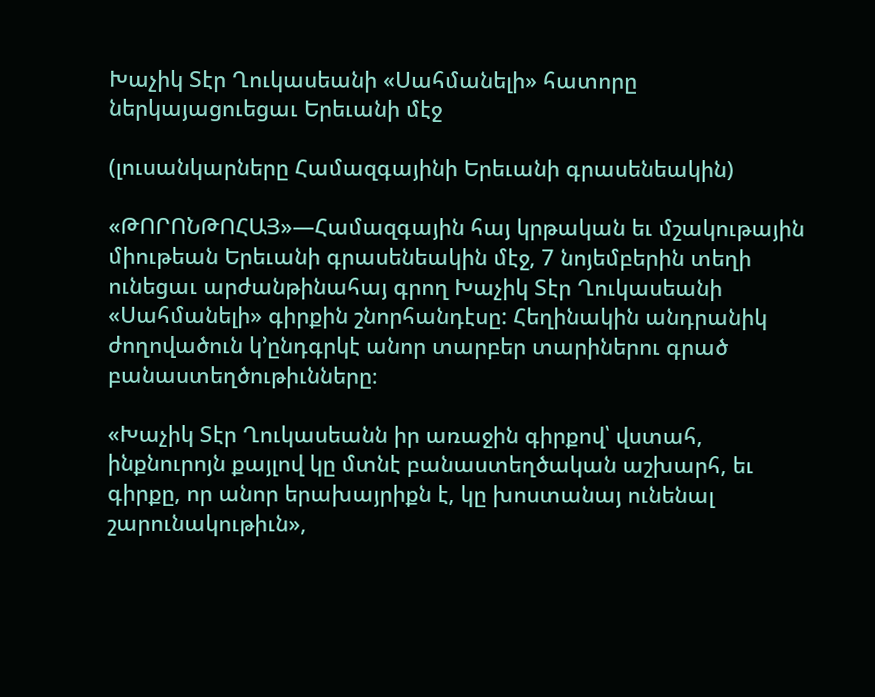Խաչիկ Տէր Ղուկասեանի «Սահմանելի» հատորը ներկայացուեցաւ Երեւանի մէջ

(լուսանկարները Համազգայինի Երեւանի գրասենեակին)

«ԹՈՐՈՆԹՈՀԱՅ»—Համազգային հայ կրթական եւ մշակութային միութեան Երեւանի գրասենեակին մէջ, 7 նոյեմբերին տեղի ունեցաւ արժանթինահայ գրող Խաչիկ Տէր Ղուկասեանի «Սահմանելի» գիրքին շնորհանդէսը: Հեղինակին անդրանիկ ժողովածուն կ’ընդգրկէ անոր տարբեր տարիներու գրած բանաստեղծութիւնները։

«Խաչիկ Տէր Ղուկասեանն իր առաջին գիրքով՝ վստահ, ինքնուրոյն քայլով կը մտնէ բանաստեղծական աշխարհ, եւ գիրքը, որ անոր երախայրիքն է, կը խոստանայ ունենալ շարունակութիւն»,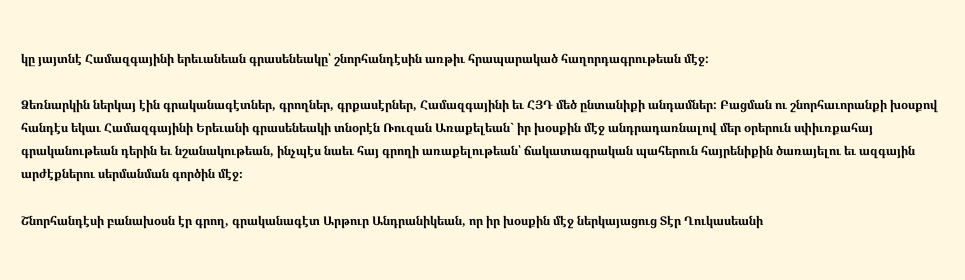կը յայտնէ Համազգայինի երեւանեան գրասենեակը՝ շնորհանդէսին առթիւ հրապարակած հաղորդագրութեան մէջ:

Ձեռնարկին ներկայ էին գրականագէտներ, գրողներ, գրքասէրներ, Համազգայինի եւ ՀՅԴ մեծ ընտանիքի անդամներ: Բացման ու շնորհաւորանքի խօսքով հանդէս եկաւ Համազգայինի Երեւանի գրասենեակի տնօրէն Ռուզան Առաքելեան` իր խօսքին մէջ անդրադառնալով մեր օրերուն սփիւռքահայ գրականութեան դերին եւ նշանակութեան, ինչպէս նաեւ հայ գրողի առաքելութեան՝ ճակատագրական պահերուն հայրենիքին ծառայելու եւ ազգային արժէքներու սերմանման գործին մէջ։

Շնորհանդէսի բանախօսն էր գրող, գրականագէտ Արթուր Անդրանիկեան, որ իր խօսքին մէջ ներկայացուց Տէր Ղուկասեանի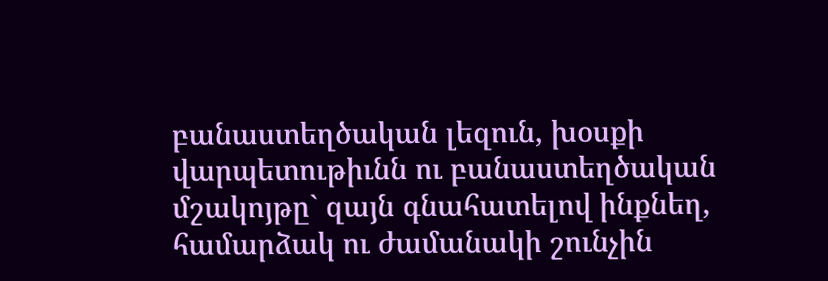բանաստեղծական լեզուն, խօսքի վարպետութիւնն ու բանաստեղծական մշակոյթը` զայն գնահատելով ինքնեղ, համարձակ ու ժամանակի շունչին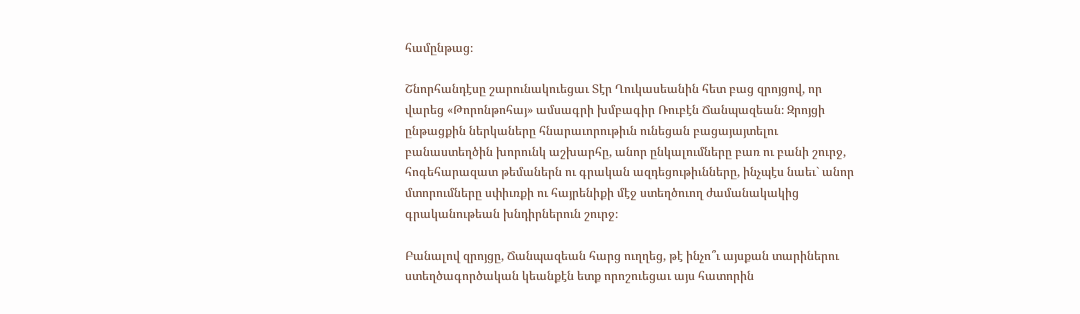համընթաց։

Շնորհանդէսը շարունակուեցաւ Տէր Ղուկասեանին հետ բաց զրոյցով, որ վարեց «Թորոնթոհայ» ամսագրի խմբագիր Ռուբէն Ճանպազեան։ Զրոյցի ընթացքին ներկաները հնարաւորութիւն ունեցան բացայայտելու բանաստեղծին խորունկ աշխարհը, անոր ընկալումները բառ ու բանի շուրջ, հոգեհարազատ թեմաներն ու գրական ազդեցութիւնները, ինչպէս նաեւ` անոր մտորումները սփիւռքի ու հայրենիքի մէջ ստեղծուող ժամանակակից գրականութեան խնդիրներուն շուրջ։

Բանալով զրոյցը, Ճանպազեան հարց ուղղեց, թէ ինչո՞ւ այսքան տարիներու ստեղծագործական կեանքէն ետք որոշուեցաւ այս հատորին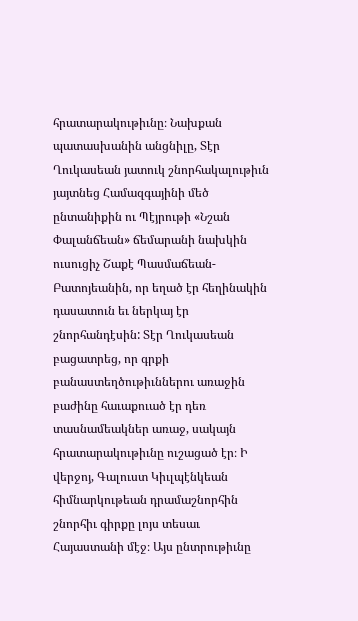հրատարակութիւնը։ Նախքան պատասխանին անցնիլը, Տէր Ղուկասեան յատուկ շնորհակալութիւն յայտնեց Համազգայինի մեծ ընտանիքին ու Պէյրութի «Նշան Փալանճեան» ճեմարանի նախկին ուսուցիչ Շաքէ Պասմաճեան-Բատոյեանին, որ եղած էր հեղինակին դասատուն եւ ներկայ էր շնորհանդէսին: Տէր Ղուկասեան բացատրեց, որ գրքի բանաստեղծութիւններու առաջին բաժինը հաւաքուած էր դեռ տասնամեակներ առաջ, սակայն հրատարակութիւնը ուշացած էր։ Ի վերջոյ, Գալուստ Կիւլպէնկեան հիմնարկութեան դրամաշնորհին շնորհիւ գիրքը լոյս տեսաւ Հայաստանի մէջ։ Այս ընտրութիւնը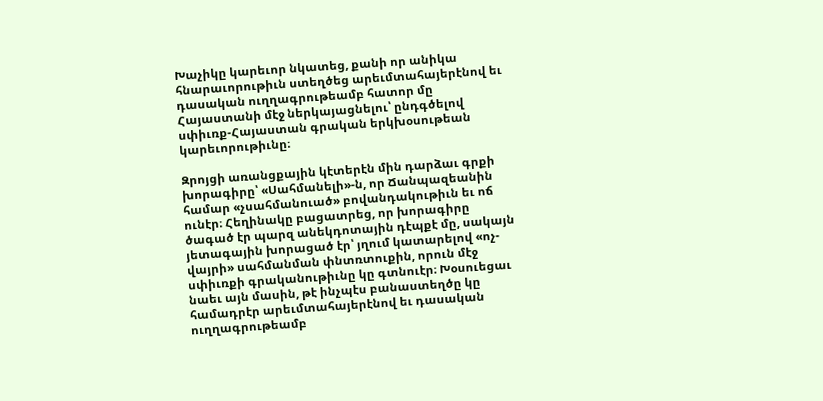Խաչիկը կարեւոր նկատեց, քանի որ անիկա հնարաւորութիւն ստեղծեց արեւմտահայերէնով եւ դասական ուղղագրութեամբ հատոր մը Հայաստանի մէջ ներկայացնելու՝ ընդգծելով սփիւռք-Հայաստան գրական երկխօսութեան կարեւորութիւնը։

Զրոյցի առանցքային կէտերէն մին դարձաւ գրքի խորագիրը՝ «Սահմանելի»-ն, որ Ճանպազեանին համար «չսահմանուած» բովանդակութիւն եւ ոճ ունէր։ Հեղինակը բացատրեց, որ խորագիրը ծագած էր պարզ անեկդոտային դէպքէ մը, սակայն յետագային խորացած էր՝ յղում կատարելով «ոչ-վայրի» սահմանման փնտռտուքին, որուն մէջ սփիւռքի գրականութիւնը կը գտնուէր։ Խօսուեցաւ նաեւ այն մասին, թէ ինչպէս բանաստեղծը կը համադրէր արեւմտահայերէնով եւ դասական ուղղագրութեամբ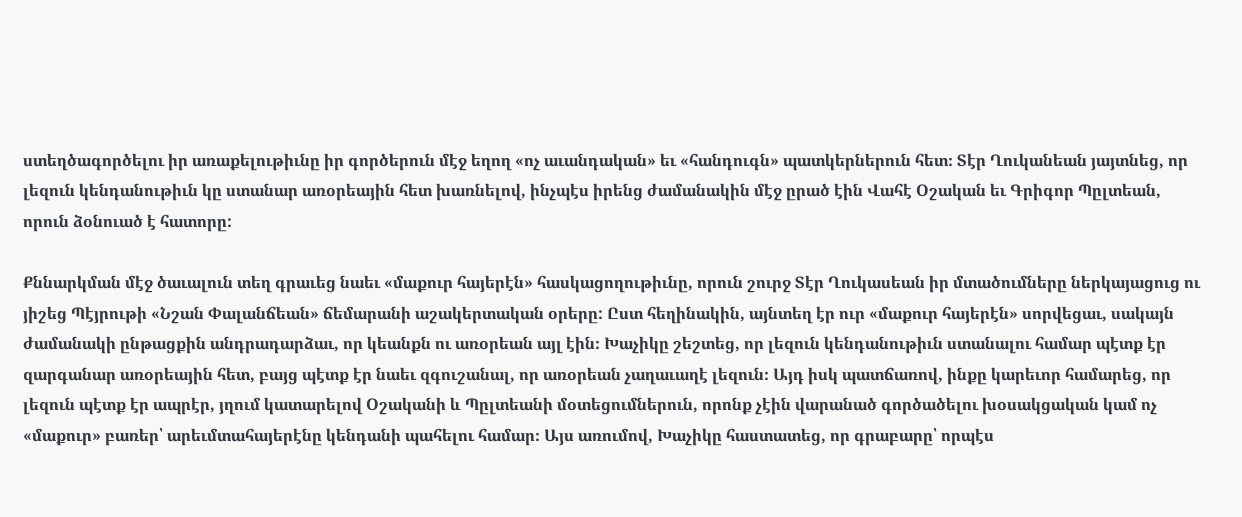ստեղծագործելու իր առաքելութիւնը իր գործերուն մէջ եղող «ոչ աւանդական» եւ «հանդուգն» պատկերներուն հետ։ Տէր Ղուկանեան յայտնեց, որ լեզուն կենդանութիւն կը ստանար առօրեային հետ խառնելով, ինչպէս իրենց ժամանակին մէջ ըրած էին Վահէ Օշական եւ Գրիգոր Պըլտեան, որուն ձօնուած է հատորը:

Քննարկման մէջ ծաւալուն տեղ գրաւեց նաեւ «մաքուր հայերէն» հասկացողութիւնը, որուն շուրջ Տէր Ղուկասեան իր մտածումները ներկայացուց ու յիշեց Պէյրութի «Նշան Փալանճեան» ճեմարանի աշակերտական օրերը: Ըստ հեղինակին, այնտեղ էր ուր «մաքուր հայերէն» սորվեցաւ, սակայն ժամանակի ընթացքին անդրադարձաւ, որ կեանքն ու առօրեան այլ էին։ Խաչիկը շեշտեց, որ լեզուն կենդանութիւն ստանալու համար պէտք էր զարգանար առօրեային հետ, բայց պէտք էր նաեւ զգուշանալ, որ առօրեան չաղաւաղէ լեզուն։ Այդ իսկ պատճառով, ինքը կարեւոր համարեց, որ լեզուն պէտք էր ապրէր, յղում կատարելով Օշականի և Պըլտեանի մօտեցումներուն, որոնք չէին վարանած գործածելու խօսակցական կամ ոչ «մաքուր» բառեր՝ արեւմտահայերէնը կենդանի պահելու համար։ Այս առումով, Խաչիկը հաստատեց, որ գրաբարը՝ որպէս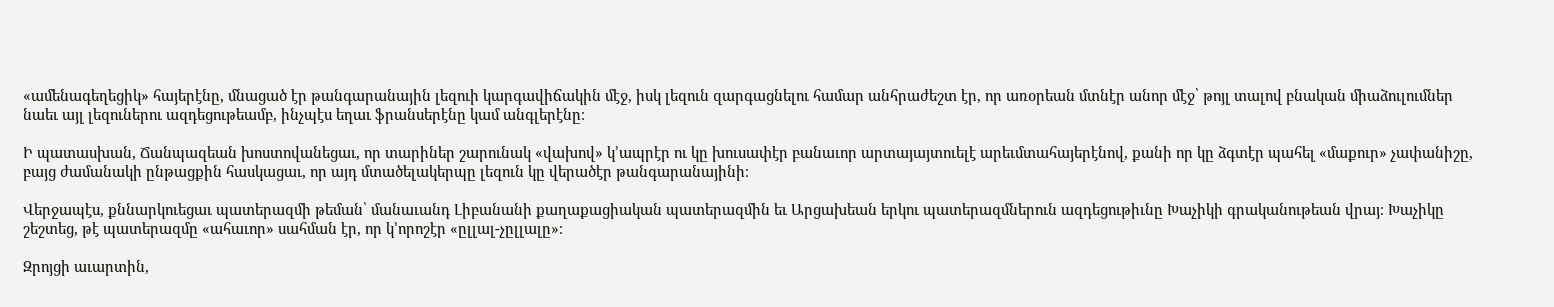«ամենագեղեցիկ» հայերէնը, մնացած էր թանգարանային լեզուի կարգավիճակին մէջ, իսկ լեզուն զարգացնելու համար անհրաժեշտ էր, որ առօրեան մտնէր անոր մէջ՝ թոյլ տալով բնական միաձուլումներ նաեւ այլ լեզուներու ազդեցութեամբ, ինչպէս եղաւ ֆրանսերէնը կամ անգլերէնը։

Ի պատասխան, Ճանպազեան խոստովանեցաւ, որ տարիներ շարունակ «վախով» կ’ապրէր ու կը խուսափէր բանաւոր արտայայտուելէ արեւմտահայերէնով, քանի որ կը ձգտէր պահել «մաքուր» չափանիշը, բայց ժամանակի ընթացքին հասկացաւ, որ այդ մտածելակերպը լեզուն կը վերածէր թանգարանայինի։

Վերջապէս, քննարկուեցաւ պատերազմի թեման՝ մանաւանդ Լիբանանի քաղաքացիական պատերազմին եւ Արցախեան երկու պատերազմներուն ազդեցութիւնը Խաչիկի գրականութեան վրայ։ Խաչիկը շեշտեց, թէ պատերազմը «ահաւոր» սահման էր, որ կ’որոշէր «ըլլալ-չըլլալը»։

Զրոյցի աւարտին,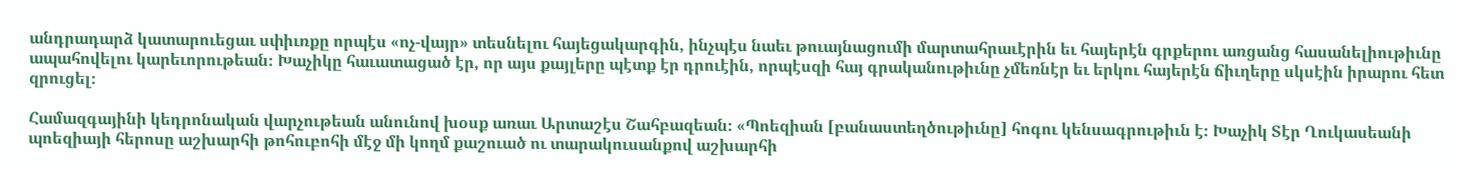անդրադարձ կատարուեցաւ սփիւռքը որպէս «ոչ-վայր» տեսնելու հայեցակարգին, ինչպէս նաեւ թուայնացումի մարտահրաւէրին եւ հայերէն գրքերու առցանց հասանելիութիւնը ապահովելու կարեւորութեան։ Խաչիկը հաւատացած էր, որ այս քայլերը պէտք էր դրուէին, որպէսզի հայ գրականութիւնը չմեռնէր եւ երկու հայերէն ճիւղերը սկսէին իրարու հետ զրուցել։

Համազգայինի կեդրոնական վարչութեան անունով խօսք առաւ Արտաշէս Շահբազեան։ «Պոեզիան [բանաստեղծութիւնը] հոգու կենսագրութիւն է։ Խաչիկ Տէր Ղուկասեանի պոեզիայի հերոսը աշխարհի թոհուբոհի մէջ մի կողմ քաշուած ու տարակուսանքով աշխարհի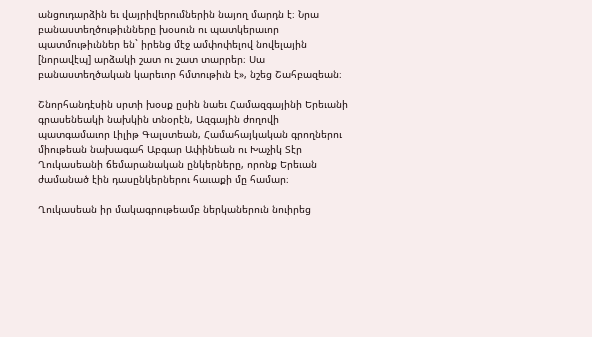անցուդարձին եւ վայրիվերումներին նայող մարդն է։ Նրա բանաստեղծութիւնները խօսուն ու պատկերաւոր պատմութիւններ են` իրենց մէջ ամփոփելով նովելային [նորավէպ] արձակի շատ ու շատ տարրեր։ Սա բանաստեղծական կարեւոր հմտութիւն է», նշեց Շահբազեան։

Շնորհանդէսին սրտի խօսք ըսին նաեւ Համազգայինի Երեւանի գրասենեակի նախկին տնօրէն, Ազգային ժողովի պատգամաւոր Լիլիթ Գալստեան, Համահայկական գրողներու միութեան նախագահ Աբգար Ափինեան ու Խաչիկ Տէր Ղուկասեանի ճեմարանական ընկերները, որոնք Երեւան ժամանած էին դասընկերներու հաւաքի մը համար։

Ղուկասեան իր մակագրութեամբ ներկաներուն նուիրեց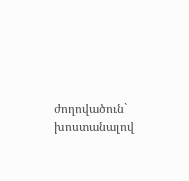ժողովածուն` խոստանալով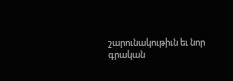շարունակութիւն եւ նոր գրական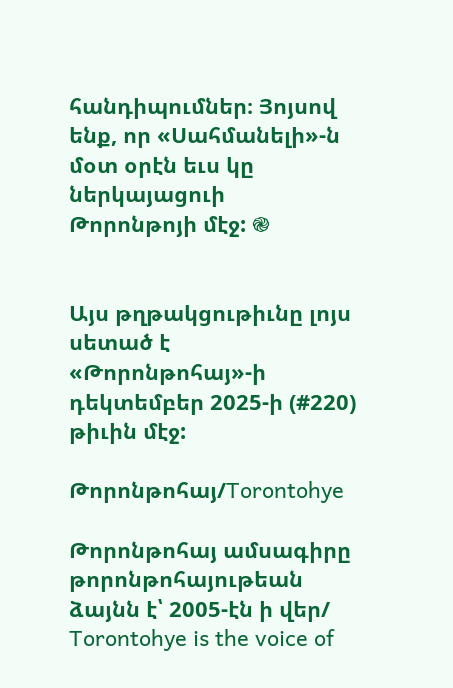հանդիպումներ։ Յոյսով ենք, որ «Սահմանելի»-ն մօտ օրէն եւս կը ներկայացուի Թորոնթոյի մէջ: ֎


Այս թղթակցութիւնը լոյս սետած է «Թորոնթոհայ»-ի դեկտեմբեր 2025-ի (#220) թիւին մէջ:

Թորոնթոհայ/Torontohye

Թորոնթոհայ ամսագիրը թորոնթոհայութեան ձայնն է՝ 2005-էն ի վեր/ Torontohye is the voice of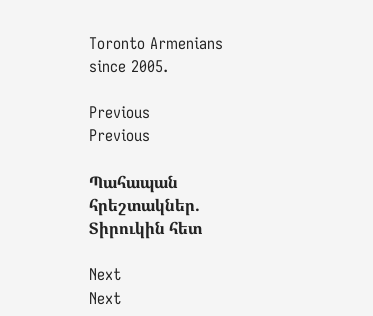Toronto Armenians since 2005.

Previous
Previous

Պահապան հրեշտակներ. Տիրուկին հետ

Next
Next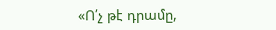«Ո՛չ թէ դրամը,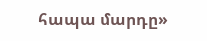հապա մարդը»